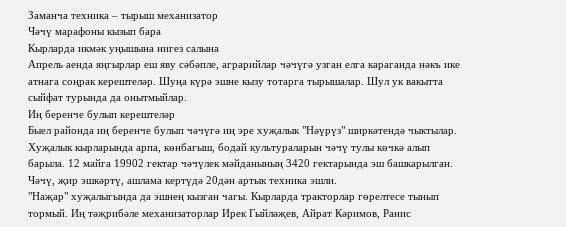Заманча техника – тырыш механизатор
Чәчү марафоны кызып бара
Кырларда икмәк уңышына нигез салына
Апрель аенда яңгырлар еш яву сәбәпле, аграрийлар чәчүгә узган елга караганда нәкъ ике атнага соңрак керештеләр. Шуңа күрә эшне кызу тотарга тырышалар. Шул ук вакытта сыйфат турында да онытмыйлар.
Иң беренче булып керештеләр
Быел районда иң беренче булып чәчүгә иң эре хуҗалык "Нәүрүз" ширкәтендә чыктылар. Хуҗалык кырларында арпа, көнбагыш, бодай культураларын чәчү тулы көчкә алып барыла. 12 майга 19902 гектар чәчүлек мәйданының 3420 гектарында эш башкарылган. Чәчү, җир эшкәртү, ашлама кертүдә 20дән артык техника эшли.
"Наҗар" хуҗалыгында да эшнең кызган чагы. Кырларда тракторлар гөрелтесе тынып тормый. Иң тәҗрибәле механизаторлар Ирек Гыйләҗев, Айрат Кәримов, Ранис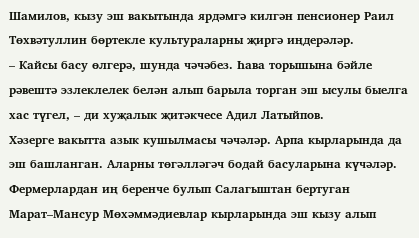Шамилов, кызу эш вакытында ярдәмгә килгән пенсионер Раил Төхвәтуллин бөртекле культураларны җиргә иңдерәләр.
– Кайсы басу өлгерә, шунда чәчәбез. Һава торышына бәйле рәвештә эзлеклелек белән алып барыла торган эш ысулы быелга хас түгел, – ди хуҗалык җитәкчесе Адил Латыйпов.
Хәзерге вакытта азык кушылмасы чәчәләр. Арпа кырларында да эш башланган. Аларны төгәлләгәч бодай басуларына күчәләр.
Фермерлардан иң беренче булып Салагыштан бертуган Марат–Мансур Мөхәммәдиевлар кырларында эш кызу алып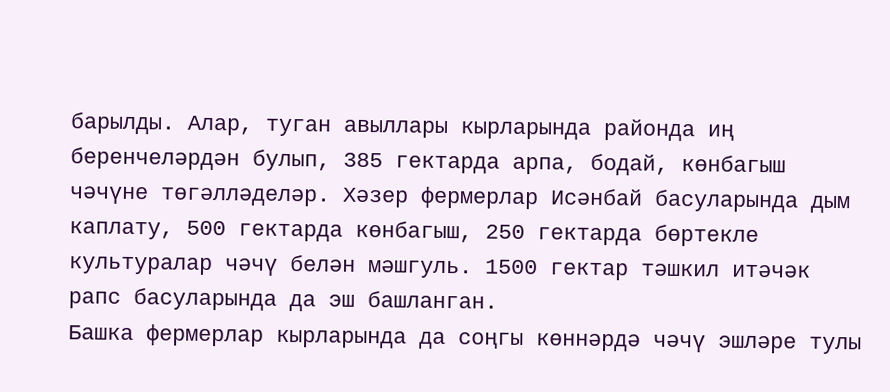барылды. Алар, туган авыллары кырларында районда иң беренчеләрдән булып, 385 гектарда арпа, бодай, көнбагыш чәчүне төгәлләделәр. Хәзер фермерлар Исәнбай басуларында дым каплату, 500 гектарда көнбагыш, 250 гектарда бөртекле культуралар чәчү белән мәшгуль. 1500 гектар тәшкил итәчәк рапс басуларында да эш башланган.
Башка фермерлар кырларында да соңгы көннәрдә чәчү эшләре тулы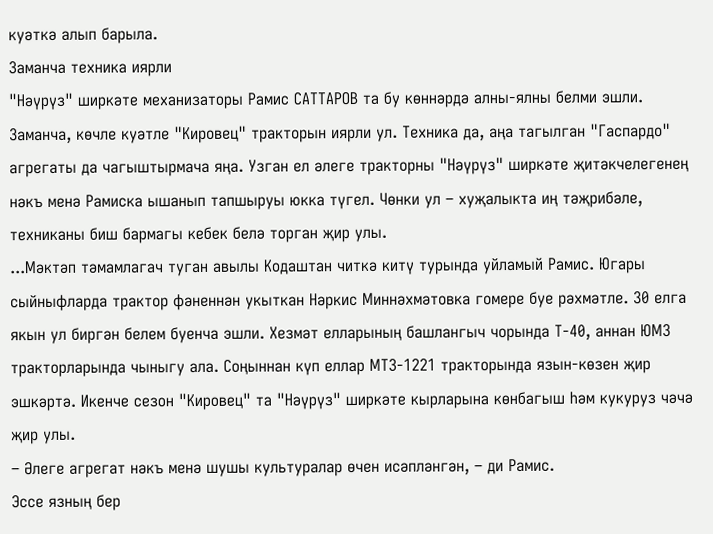куәткә алып барыла.
Заманча техника иярли
"Нәүрүз" ширкәте механизаторы Рамис САТТАРОВ та бу көннәрдә алны-ялны белми эшли. Заманча, көчле куәтле "Кировец" тракторын иярли ул. Техника да, аңа тагылган "Гаспардо" агрегаты да чагыштырмача яңа. Узган ел әлеге тракторны "Нәүрүз" ширкәте җитәкчелегенең нәкъ менә Рамиска ышанып тапшыруы юкка түгел. Чөнки ул – хуҗалыкта иң тәҗрибәле, техниканы биш бармагы кебек белә торган җир улы.
...Мәктәп тәмамлагач туган авылы Кодаштан читкә китү турында уйламый Рамис. Югары сыйныфларда трактор фәненнән укыткан Нәркис Миннәхмәтовка гомере буе рәхмәтле. 30 елга якын ул биргән белем буенча эшли. Хезмәт елларының башлангыч чорында Т-40, аннан ЮМЗ тракторларында чыныгу ала. Соңыннан күп еллар МТЗ-1221 тракторында язын-көзен җир эшкәртә. Икенче сезон "Кировец" та "Нәүрүз" ширкәте кырларына көнбагыш һәм кукуруз чәчә җир улы.
– Әлеге агрегат нәкъ менә шушы культуралар өчен исәпләнгән, – ди Рамис.
Эссе язның бер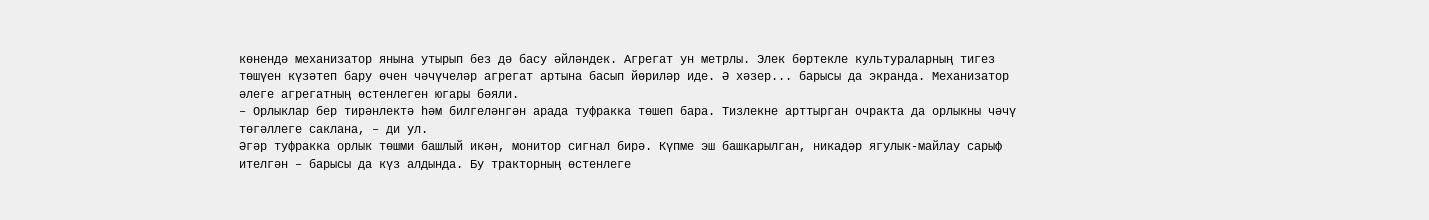көнендә механизатор янына утырып без дә басу әйләндек. Агрегат ун метрлы. Элек бөртекле культураларның тигез төшүен күзәтеп бару өчен чәчүчеләр агрегат артына басып йөриләр иде. Ә хәзер... барысы да экранда. Механизатор әлеге агрегатның өстенлеген югары бәяли.
– Орлыклар бер тирәнлектә һәм билгеләнгән арада туфракка төшеп бара. Тизлекне арттырган очракта да орлыкны чәчү төгәллеге саклана, – ди ул.
Әгәр туфракка орлык төшми башлый икән, монитор сигнал бирә. Күпме эш башкарылган, никадәр ягулык-майлау сарыф ителгән – барысы да күз алдында. Бу тракторның өстенлеге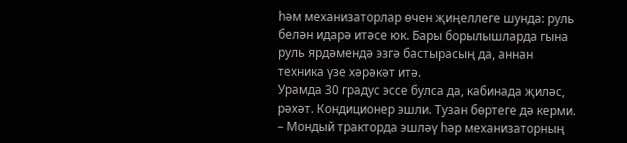һәм механизаторлар өчен җиңеллеге шунда: руль белән идарә итәсе юк. Бары борылышларда гына руль ярдәмендә эзгә бастырасың да, аннан техника үзе хәрәкәт итә.
Урамда 30 градус эссе булса да, кабинада җиләс, рәхәт. Кондиционер эшли. Тузан бөртеге дә керми.
– Мондый тракторда эшләү һәр механизаторның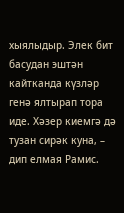хыялыдыр. Элек бит басудан эштән кайтканда күзләр генә ялтырап тора иде. Хәзер киемгә дә тузан сирәк куна, – дип елмая Рамис.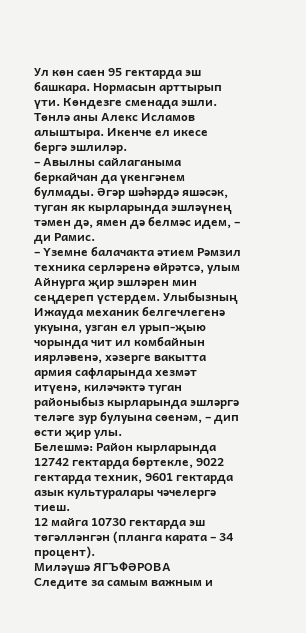Ул көн саен 95 гектарда эш башкара. Нормасын арттырып үти. Көндезге сменада эшли. Төнлә аны Алекс Исламов алыштыра. Икенче ел икесе бергә эшлиләр.
– Авылны сайлаганыма беркайчан да үкенгәнем булмады. Әгәр шәһәрдә яшәсәк, туган як кырларында эшләүнең тәмен дә, ямен дә белмәс идем, – ди Рамис.
– Үземне балачакта әтием Рәмзил техника серләренә өйрәтсә, улым Айнурга җир эшләрен мин сеңдереп үстердем. Улыбызның Ижауда механик белгечлегенә укуына, узган ел урып-җыю чорында чит ил комбайнын иярләвенә, хәзерге вакытта армия сафларында хезмәт итүенә, киләчәктә туган районыбыз кырларында эшләргә теләге зур булуына сөенәм, – дип өсти җир улы.
Белешмә: Район кырларында 12742 гектарда бөртекле, 9022 гектарда техник, 9601 гектарда азык культуралары чәчелергә тиеш.
12 майга 10730 гектарда эш төгәлләнгән (планга карата – 34 процент).
Миләүшә ЯГЪФӘРОВА
Следите за самым важным и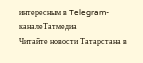интересным в Telegram-каналеТатмедиа
Читайте новости Татарстана в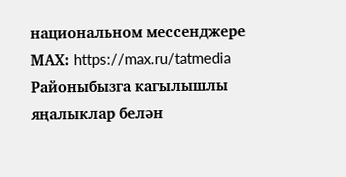национальном мессенджере MАХ: https://max.ru/tatmedia
Районыбызга кагылышлы яңалыклар белән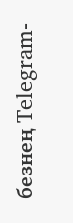безнең Telegram-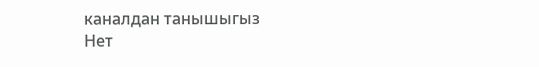каналдан танышыгыз
Нет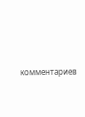комментариев